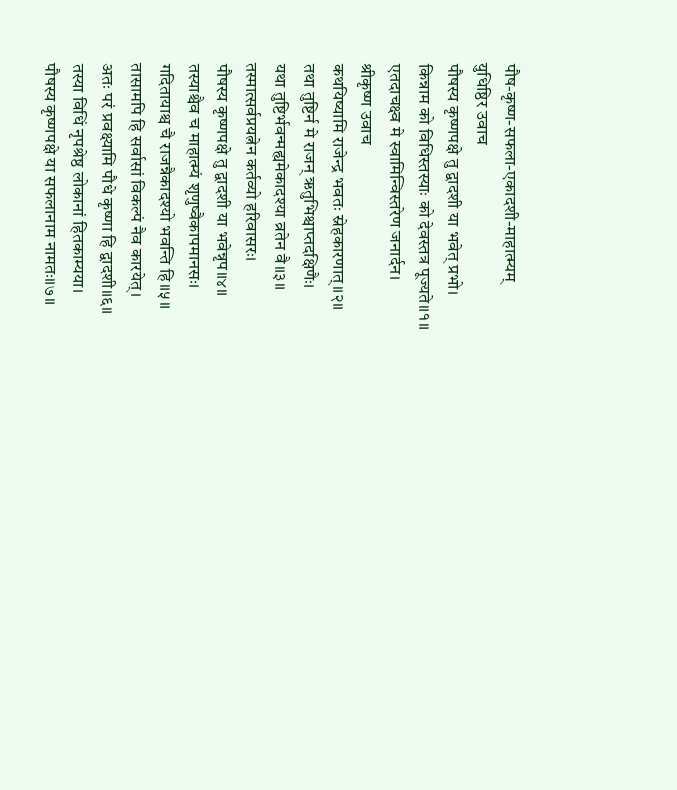पौष-कृष्ण-सफला-एकादशी-माहात्म्यम्
युधिष्ठिर उवाच
पौषस्य कृष्णपक्षे तु द्वादशी या भवेत् प्रभो।
किन्नाम को विधिस्तस्याः को देवस्तत्र पूज्यते॥१॥
एतदाचक्ष्व मे स्वामिन्विस्तरेण जनार्दन।
श्रीकृष्ण उवाच
कथयिष्यामि राजेन्द्र भवतः स्नेहकारणात्॥२॥
तथा तुष्टिर्न मे राजन् ऋतुभिश्चाप्तदक्षिणैः।
यथा तुष्टिर्भवन्मह्यमेकादश्या व्रतेन वै॥३॥
तस्मात्सर्वप्रयत्नेन कर्तव्यो हरिवासरः।
पौषस्य कृष्णपक्षे तु द्वादशी या भवेन्नृप॥४॥
तस्याश्चैव च माहात्म्यं शृणुष्वैकापमानसः।
गदितायाश्च चै राजन्नैकादश्यो भवन्ति हि॥५॥
तासामपि हि सर्वासां विकल्पं नैव कारयेत्।
अतः परं प्रवक्ष्यामि पौधे कृष्णा हि द्वादशी॥६॥
तस्या विधिं नृपश्रेष्ठ लोकानां हितकाम्यया।
पौषस्य कृष्णपक्षे या सफलानाम नामतः॥७॥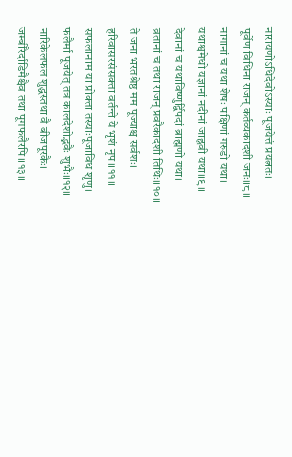नारायणोऽधिदेवोऽस्याः पूजयेत्तं प्रयत्नतः।
पूर्वेण विधिना राजन् कर्तव्यकादशी जनः॥८॥
नागानां च यथा शेषः पक्षिणां गरुडो यथा।
यथाश्वमेधो यज्ञानां नदीनां जाह्नवी यथा॥९॥
देवानां च यथाविष्णुर्द्विपदां ब्राह्मणो यथा।
व्रतानां च तथा राजन् प्रवरैकादशी तिथिः॥१०॥
ते जना भरतश्रेष्ठ मम पूज्याश्च सर्वशः।
हरिवासरसंसक्ता वर्तन्ते ये भृशं नृप॥११॥
सफलानाम या प्रोक्ता तस्याःपूजाविध शृणु।
फलैर्मा पूजयेत् तत्र कालदेशोद्भवैः शुभैः॥१२॥
नारिकेलफल शुद्धस्तथा वै बीजपूरकैः।
जम्बीरैर्दाडिमैश्चैव तथा पूगफलैरपि॥१३॥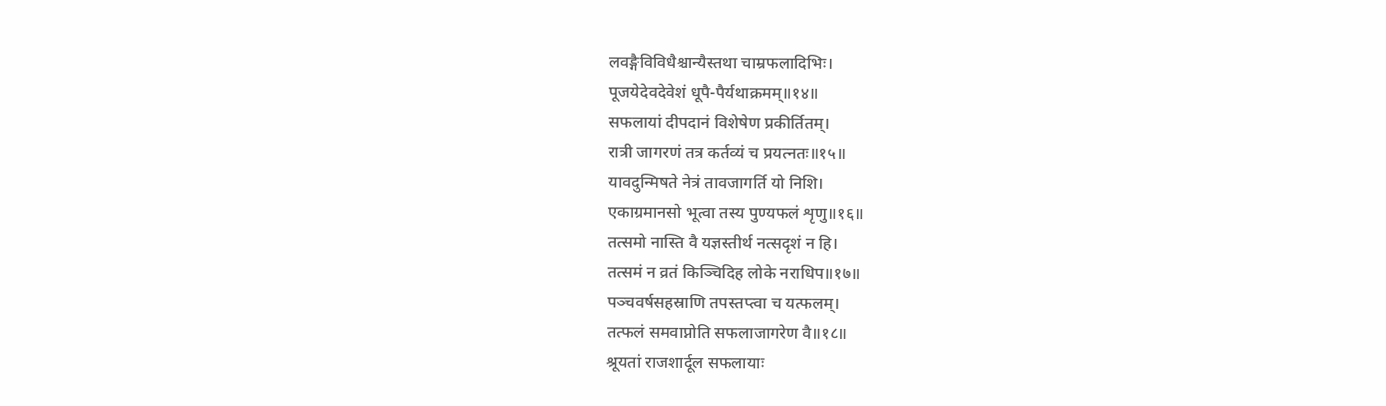लवङ्गैविविधैश्चान्यैस्तथा चाम्रफलादिभिः।
पूजयेदेवदेवेशं धूपै-पैर्यथाक्रमम्॥१४॥
सफलायां दीपदानं विशेषेण प्रकीर्तितम्।
रात्री जागरणं तत्र कर्तव्यं च प्रयत्नतः॥१५॥
यावदुन्मिषते नेत्रं तावजागर्ति यो निशि।
एकाग्रमानसो भूत्वा तस्य पुण्यफलं शृणु॥१६॥
तत्समो नास्ति वै यज्ञस्तीर्थ नत्सदृशं न हि।
तत्समं न व्रतं किञ्चिदिह लोके नराधिप॥१७॥
पञ्चवर्षसहस्राणि तपस्तप्त्वा च यत्फलम्।
तत्फलं समवाप्नोति सफलाजागरेण वै॥१८॥
श्रूयतां राजशार्दूल सफलायाः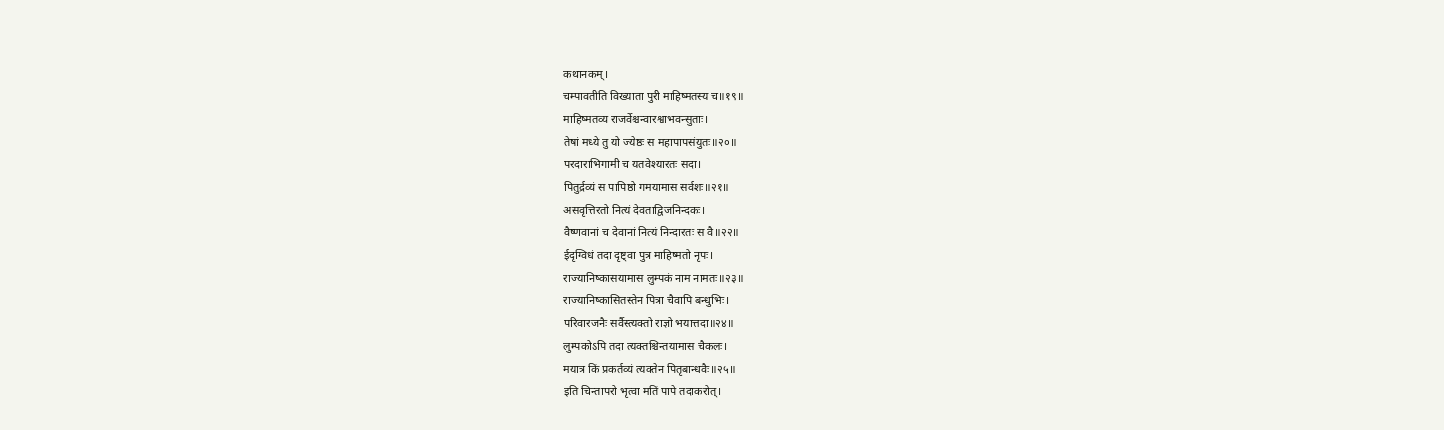कथानकम्।
चम्पावतीति विख्याता पुरी माहिष्मतस्य च॥१९॥
माहिष्मतव्य राजर्वेश्चन्वारश्वाभवन्सुताः।
तेषां मध्ये तु यो ज्येष्ठः स महापापसंयुतः॥२०॥
परदाराभिगामी च यतवेश्यारतः सदा।
पितुर्द्रव्यं स पापिष्ठो गमयामास सर्वशः॥२१॥
असवृत्तिरतो नित्यं देवताद्विजनिन्दकः।
वैष्णवानां च देवानां नित्यं निन्दारतः स वै॥२२॥
ईदृग्विधं तदा दृष्ट्वा पुत्र माहिष्मतो नृपः।
राज्यानिष्कासयामास लुम्पकं नाम नामतः॥२३॥
राज्यानिष्कासितस्तेन पित्रा चैवापि बन्धुभिः।
परिवारजनैः सर्वैस्त्यक्तो राज्ञो भयात्तदा॥२४॥
लुम्पकोऽपि तदा त्यक्तश्चिन्तयामास चैकलः।
मयात्र किं प्रकर्तव्यं त्यक्तेन पितृबान्धवैः॥२५॥
इति चिन्तापरो भृत्वा मतिं पापे तदाकरोत्।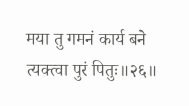मया तु गमनं कार्य बने त्यक्त्वा पुरं पितुः॥२६॥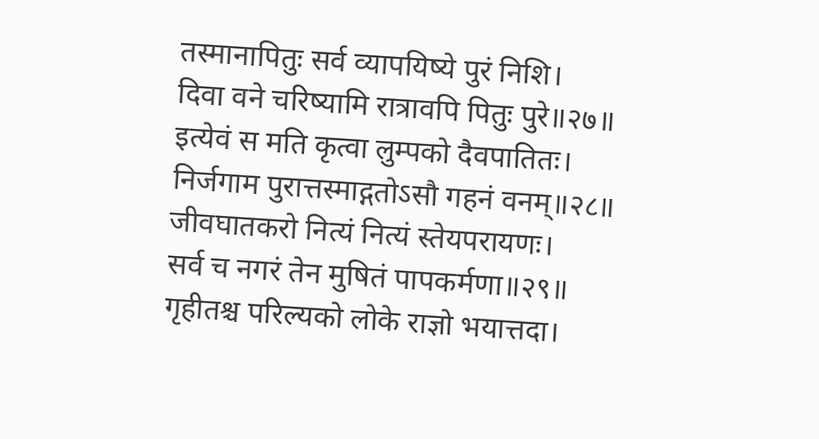तस्मानापितुः सर्व व्यापयिष्ये पुरं निशि।
दिवा वने चरिष्यामि रात्रावपि पितुः पुरे॥२७॥
इत्येवं स मति कृत्वा लुम्पको दैवपातितः।
निर्जगाम पुरात्तस्माद्गतोऽसौ गहनं वनम्॥२८॥
जीवघातकरो नित्यं नित्यं स्तेयपरायणः।
सर्व च नगरं तेन मुषितं पापकर्मणा॥२९॥
गृहीतश्च परिल्यको लोके राज्ञो भयात्तदा।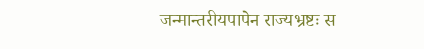जन्मान्तरीयपापेन राज्यभ्रष्टः स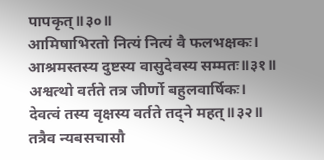पापकृत्॥३०॥
आमिषाभिरतो नित्यं नित्यं वै फलभक्षकः।
आश्रमस्तस्य दुष्टस्य वासुदेवस्य सम्मतः॥३१॥
अश्वत्थो वर्तते तत्र जीर्णो बहुलवार्षिकः।
देवत्वं तस्य वृक्षस्य वर्तते तद्ने महत्॥३२॥
तत्रैव न्यबसचासौ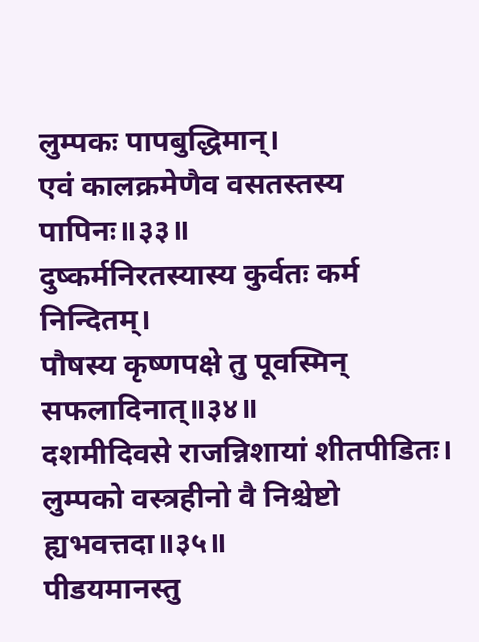लुम्पकः पापबुद्धिमान्।
एवं कालक्रमेणैव वसतस्तस्य पापिनः॥३३॥
दुष्कर्मनिरतस्यास्य कुर्वतः कर्म निन्दितम्।
पौषस्य कृष्णपक्षे तु पूवस्मिन् सफलादिनात्॥३४॥
दशमीदिवसे राजन्निशायां शीतपीडितः।
लुम्पको वस्त्रहीनो वै निश्चेष्टो ह्यभवत्तदा॥३५॥
पीडयमानस्तु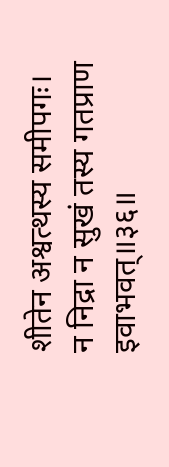शीतेन अश्वत्थस्य समीपगः।
न निद्रा न सुखं तस्य गतप्राण इवाभवत्॥३६॥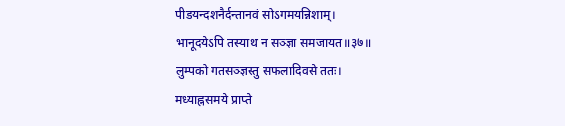पीडयन्दशनैर्दन्तानवं सोऽगमयन्निशाम्।
भानूदयेऽपि तस्याथ न सञ्ज्ञा समजायत॥३७॥
लुम्पको गतसञ्ज्ञस्तु सफलादिवसे ततः।
मध्याह्नसमये प्राप्ते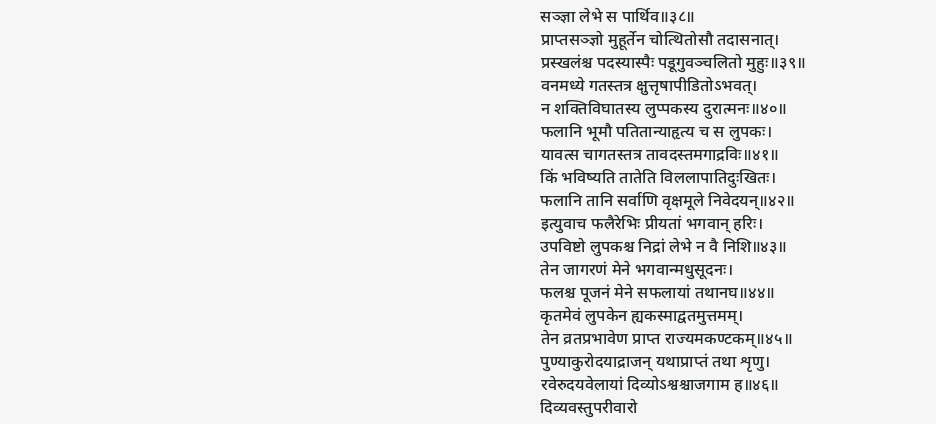सञ्ज्ञा लेभे स पार्थिव॥३८॥
प्राप्तसञ्ज्ञो मुहूर्तेन चोत्थितोसौ तदासनात्।
प्रस्खलंश्च पदस्यास्पैः पडूगुवञ्चलितो मुहुः॥३९॥
वनमध्ये गतस्तत्र क्षुत्तृषापीडितोऽभवत्।
न शक्तिविघातस्य लुप्पकस्य दुरात्मनः॥४०॥
फलानि भूमौ पतितान्याहृत्य च स लुपकः।
यावत्स चागतस्तत्र तावदस्तमगाद्रविः॥४१॥
किं भविष्यति तातेति विललापातिदुःखितः।
फलानि तानि सर्वाणि वृक्षमूले निवेदयन्॥४२॥
इत्युवाच फलैरेभिः प्रीयतां भगवान् हरिः।
उपविष्टो लुपकश्च निद्रां लेभे न वै निशि॥४३॥
तेन जागरणं मेने भगवान्मधुसूदनः।
फलश्च पूजनं मेने सफलायां तथानघ॥४४॥
कृतमेवं लुपकेन ह्यकस्माद्वतमुत्तमम्।
तेन व्रतप्रभावेण प्राप्त राज्यमकण्टकम्॥४५॥
पुण्याकुरोदयाद्राजन् यथाप्राप्तं तथा शृणु।
रवेरुदयवेलायां दिव्योऽश्वश्चाजगाम ह॥४६॥
दिव्यवस्तुपरीवारो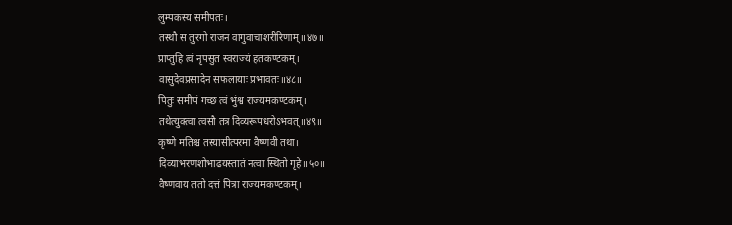लुम्पकस्य समीपतः।
तस्थौ स तुरगो राजन वागुवाचाशरीरिणाम्॥४७॥
प्राप्तुहि त्वं नृपसुत स्वराज्यं हतकण्टकम्।
वासुदेवप्रसादेन सफलायाः प्रभावतः॥४८॥
पितुः समीपं गच्छ त्वं भुंश्व राज्यमकण्टकम्।
तथेत्युक्त्वा त्वसौ तत्र दिव्यरूपधरोऽभवत्॥४९॥
कृष्णे मतिश्च तस्यासीत्परमा वैष्णवी तथा।
दिव्याभरणशोभाढयस्तातं नत्वा स्थितो गृहे॥५०॥
वैष्णवाय ततो दत्तं पित्रा राज्यमकण्टकम्।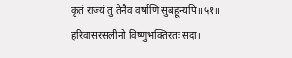कृतं राज्यं तु तेनैव वर्षाणि सुबहून्यपि॥५१॥
हरिवासरसलीनो विष्णुभक्तिरतः सदा।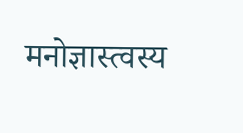मनोज्ञास्त्वस्य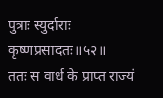पुत्राः स्युर्दाराः कृष्णप्रसादतः॥५२॥
ततः स वार्ध के प्राप्त राज्यं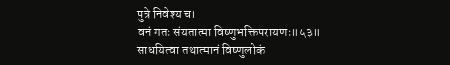पुत्रे निवेश्य च।
वनं गतः संयतात्मा विष्णुभक्तिपरायणः॥५३॥
साधयित्वा तथात्मानं विष्णुलोकं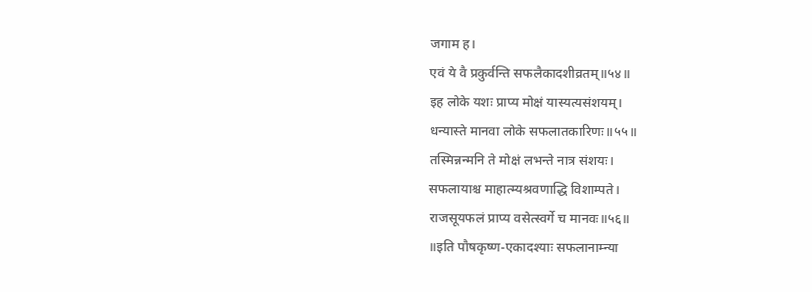जगाम ह।
एवं ये वै प्रकुर्वन्ति सफलैकादशीव्रतम्॥५४॥
इह लोके यशः प्राप्य मोक्षं यास्यत्यसंशयम्।
धन्यास्ते मानवा लोके सफलातकारिणः॥५५॥
तस्मिन्नन्मनि ते मोक्षं लभन्ते नात्र संशयः।
सफलायाश्च माहात्म्यश्रवणाद्धि विशाम्पते।
राजसूयफलं प्राप्य वसेत्स्वर्गे च मानवः॥५६॥
॥इति पौषकृष्ण-एकादश्याः सफलानाम्न्या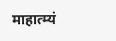माहात्म्यं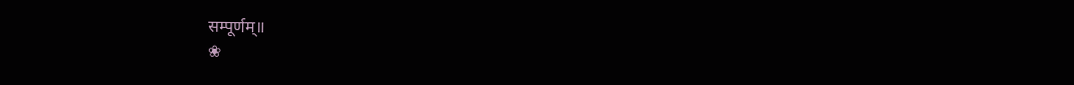सम्पूर्णम्॥
❀